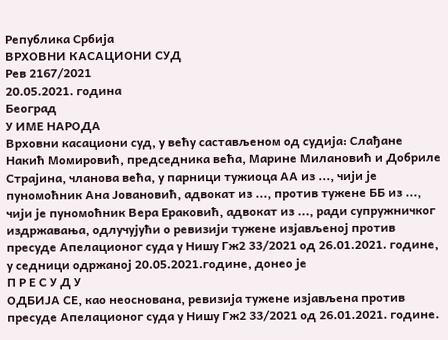Република Србија
ВРХОВНИ КАСАЦИОНИ СУД
Рев 2167/2021
20.05.2021. година
Београд
У ИМЕ НАРОДА
Врховни касациони суд, у већу састављеном од судија: Слађане Накић Момировић, председника већа, Марине Милановић и Добриле Страјина, чланова већа, у парници тужиоца АА из ..., чији је пуномоћник Ана Јовановић, адвокат из ..., против тужене ББ из ..., чији је пуномоћник Вера Ераковић, адвокат из ..., ради супружничког издржавања, одлучујући о ревизији тужене изјављеној против пресуде Апелационог суда у Нишу Гж2 33/2021 од 26.01.2021. године, у седници одржаној 20.05.2021.године, донео је
П Р Е С У Д У
ОДБИЈА СЕ, као неоснована, ревизија тужене изјављена против пресуде Апелационог суда у Нишу Гж2 33/2021 од 26.01.2021. године.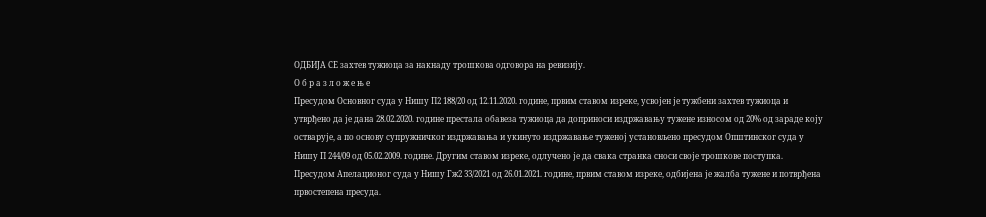ОДБИЈА СЕ захтев тужиоца за накнаду трошкова одговора на ревизију.
О б р а з л о ж е њ е
Пресудом Основног суда у Нишу П2 188/20 од 12.11.2020. године, првим ставом изреке, усвојен је тужбени захтев тужиоца и утврђено да је дана 28.02.2020. године престала обавеза тужиоца да доприноси издржавању тужене износом од 20% од зараде коју остварује, а по основу супружничког издржавања и укинуто издржавање туженој установљено пресудом Општинског суда у Нишу П 244/09 од 05.02.2009. године. Другим ставом изреке, одлучено је да свака странка сноси своје трошкове поступка.
Пресудом Апелационог суда у Нишу Гж2 33/2021 од 26.01.2021. године, првим ставом изреке, одбијена је жалба тужене и потврђена првостепена пресуда.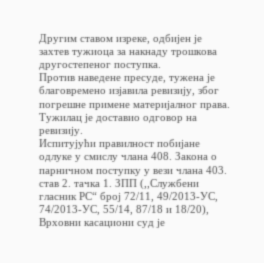Другим ставом изреке, одбијен је захтев тужиоца за накнаду трошкова другостепеног поступка.
Против наведене пресуде, тужена је благовремено изјавила ревизију, због погрешне примене материјалног права.
Тужилац је доставио одговор на ревизију.
Испитујући правилност побијане одлуке у смислу члана 408. Закона о парничном поступку у вези члана 403. став 2. тачка 1. ЗПП (,,Службени гласник РС“ број 72/11, 49/2013-УС, 74/2013-УС, 55/14, 87/18 и 18/20), Врховни касациони суд је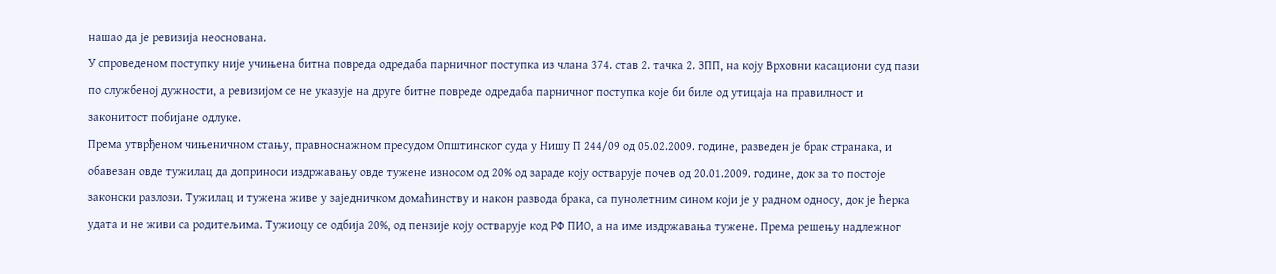нашао да је ревизија неоснована.
У спроведеном поступку није учињена битна повреда одредаба парничног поступка из члана 374. став 2. тачка 2. ЗПП, на коју Врховни касациони суд пази по службеној дужности, а ревизијом се не указује на друге битне повреде одредаба парничног поступка које би биле од утицаја на правилност и законитост побијане одлуке.
Према утврђеном чињеничном стању, правноснажном пресудом Општинског суда у Нишу П 244/09 од 05.02.2009. године, разведен је брак странака, и обавезан овде тужилац да доприноси издржавању овде тужене износом од 20% од зараде коју остварује почев од 20.01.2009. године, док за то постоје законски разлози. Тужилац и тужена живе у заједничком домаћинству и након развода брака, са пунолетним сином који је у радном односу, док је ћерка удата и не живи са родитељима. Тужиоцу се одбија 20%, од пензије коју остварује код РФ ПИО, а на име издржавања тужене. Према решењу надлежног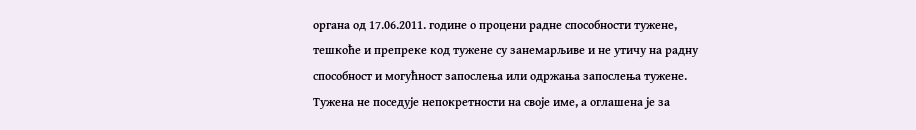органа од 17.06.2011. године о процени радне способности тужене, тешкоће и препреке код тужене су занемарљиве и не утичу на радну способност и могућност запослења или одржања запослења тужене. Тужена не поседује непокретности на своје име, а оглашена је за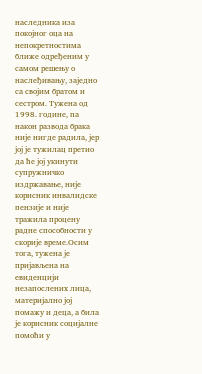наследника иза покојног оца на непокретностима ближе одређеним у самом решењу о наслеђивању, заједно са својим братом и сестром. Тужена од 1998. године, па након развода брака није нигде радила, јер јој је тужилац претио да ће јој укинути супружничко издржавање, није корисник инвалидске пензије и није тражила процену радне способности у скорије време.Осим тога, тужена је пријављена на евиденцији незапослених лица, материјално јој помажу и деца, а била је корисник социјалне помоћи у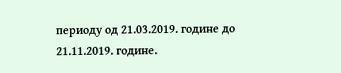периоду од 21.03.2019. године до 21.11.2019. године.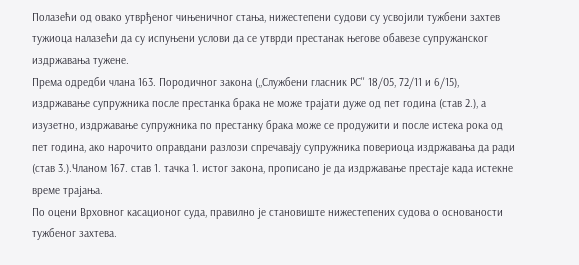Полазећи од овако утврђеног чињеничног стања, нижестепени судови су усвојили тужбени захтев тужиоца налазећи да су испуњени услови да се утврди престанак његове обавезе супружанског издржавања тужене.
Према одредби члана 163. Породичног закона (,,Службени гласник РС'' 18/05, 72/11 и 6/15), издржавање супружника после престанка брака не може трајати дуже од пет година (став 2.), а изузетно, издржавање супружника по престанку брака може се продужити и после истека рока од пет година, ако нарочито оправдани разлози спречавају супружника повериоца издржавања да ради (став 3.).Чланом 167. став 1. тачка 1. истог закона, прописано је да издржавање престаје када истекне време трајања.
По оцени Врховног касационог суда, правилно је становиште нижестепених судова о основаности тужбеног захтева.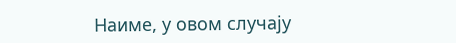Наиме, у овом случају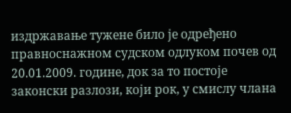издржавање тужене било је одређено правноснажном судском одлуком почев од 20.01.2009. године, док за то постоје законски разлози, који рок, у смислу члана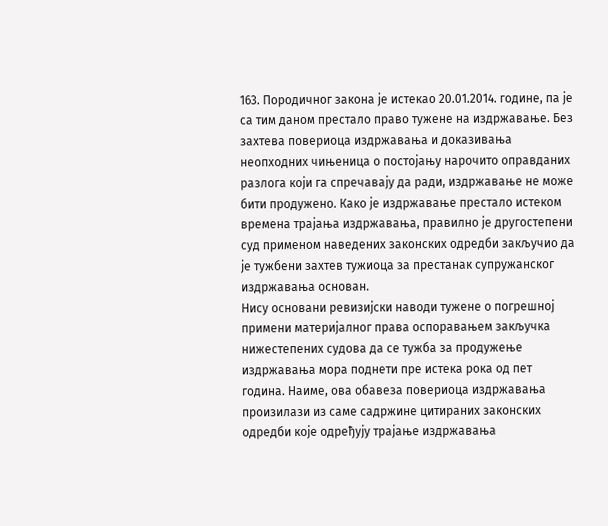163. Породичног закона је истекао 20.01.2014. године, па је са тим даном престало право тужене на издржавање. Без захтева повериоца издржавања и доказивања неопходних чињеница о постојању нарочито оправданих разлога који га спречавају да ради, издржавање не може бити продужено. Како је издржавање престало истеком времена трајања издржавања, правилно је другостепени суд применом наведених законских одредби закључио да је тужбени захтев тужиоца за престанак супружанског издржавања основан.
Нису основани ревизијски наводи тужене о погрешној примени материјалног права оспоравањем закључка нижестепених судова да се тужба за продужење издржавања мора поднети пре истека рока од пет година. Наиме, ова обавеза повериоца издржавања произилази из саме садржине цитираних законских одредби које одређују трајање издржавања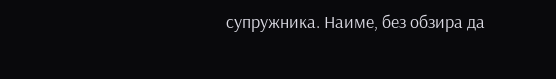супружника. Наиме, без обзира да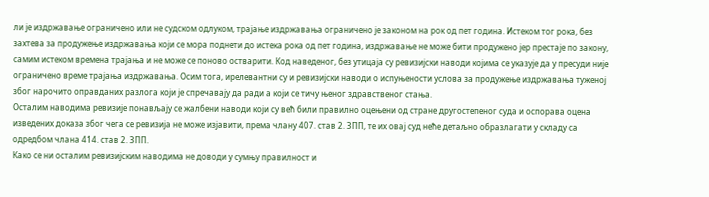ли је издржавање ограничено или не судском одлуком, трајање издржавања ограничено је законом на рок од пет година. Истеком тог рока, без захтева за продужење издржавања који се мора поднети до истека рока од пет година, издржавање не може бити продужено јер престаје по закону, самим истеком времена трајања и не може се поново остварити. Код наведеног, без утицаја су ревизијски наводи којима се указује да у пресуди није ограничено време трајања издржавања. Осим тога, ирелевантни су и ревизијски наводи о испуњености услова за продужење издржавања туженој због нарочито оправданих разлога који је спречавају да ради а који се тичу њеног здравственог стања.
Осталим наводима ревизије понављају се жалбени наводи који су већ били правилно оцењени од стране другостепеног суда и оспорава оцена изведених доказа због чега се ревизија не може изјавити, према члану 407. став 2. ЗПП, те их овај суд неће детаљно образлагати у складу са одредбом члана 414. став 2. ЗПП.
Како се ни осталим ревизијским наводима не доводи у сумњу правилност и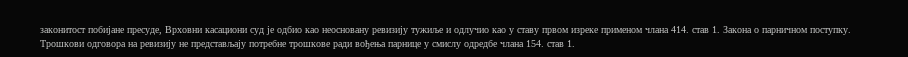законитост побијане пресуде, Врховни касациони суд је одбио као неосновану ревизију тужиље и одлучио као у ставу првом изреке применом члана 414. став 1. Закона о парничном поступку.
Трошкови одговора на ревизију не представљају потребне трошкове ради вођења парнице у смислу одредбе члана 154. став 1.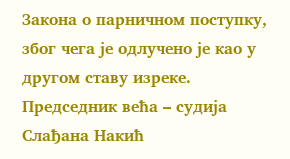Закона о парничном поступку, због чега је одлучено је као у другом ставу изреке.
Председник већа – судија
Слађана Накић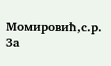Момировић,с.р.
За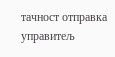тачност отправка
управитељ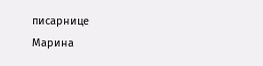писарнице
Марина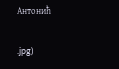Антонић

.jpg)